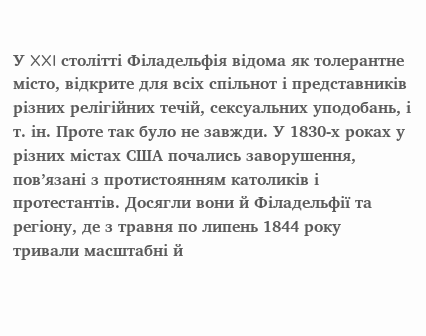У XXI столітті Філадельфія відома як толерантне місто, відкрите для всіх спільнот і представників різних релігійних течій, сексуальних уподобань, і т. ін. Проте так було не завжди. У 1830-х роках у різних містах США почались заворушення, пов’язані з протистоянням католиків і протестантів. Досягли вони й Філадельфії та регіону, де з травня по липень 1844 року тривали масштабні й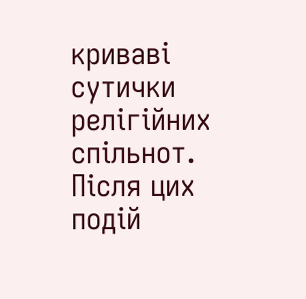криваві сутички релігійних спільнот.
Після цих подій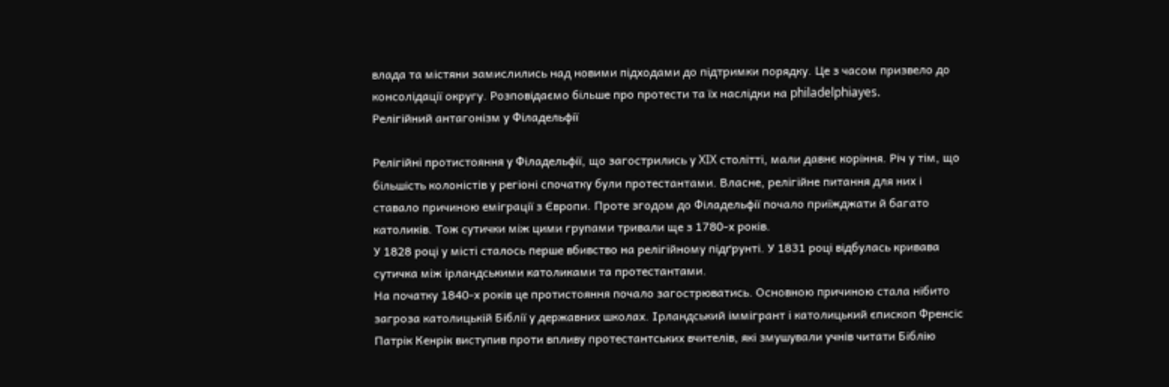влада та містяни замислились над новими підходами до підтримки порядку. Це з часом призвело до консолідації округу. Розповідаємо більше про протести та їх наслідки на philadelphiayes.
Релігійний антагонізм у Філадельфії

Релігійні протистояння у Філадельфії, що загострились у XIX столітті, мали давнє коріння. Річ у тім, що більшість колоністів у регіоні спочатку були протестантами. Власне, релігійне питання для них і ставало причиною еміграції з Європи. Проте згодом до Філадельфії почало приїжджати й багато католиків. Тож сутички між цими групами тривали ще з 1780-х років.
У 1828 році у місті сталось перше вбивство на релігійному підґрунті. У 1831 році відбулась кривава сутичка між ірландськими католиками та протестантами.
На початку 1840-х років це протистояння почало загострюватись. Основною причиною стала нібито загроза католицькій Біблії у державних школах. Ірландський іммігрант і католицький єпископ Френсіс Патрік Кенрік виступив проти впливу протестантських вчителів, які змушували учнів читати Біблію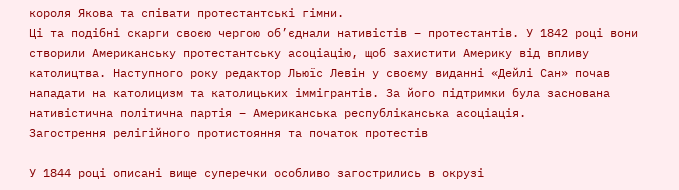короля Якова та співати протестантські гімни.
Ці та подібні скарги своєю чергою об’єднали нативістів – протестантів. У 1842 році вони створили Американську протестантську асоціацію, щоб захистити Америку від впливу католицтва. Наступного року редактор Льюїс Левін у своєму виданні «Дейлі Сан» почав нападати на католицизм та католицьких іммігрантів. За його підтримки була заснована нативістична політична партія – Американська республіканська асоціація.
Загострення релігійного протистояння та початок протестів

У 1844 році описані вище суперечки особливо загострились в окрузі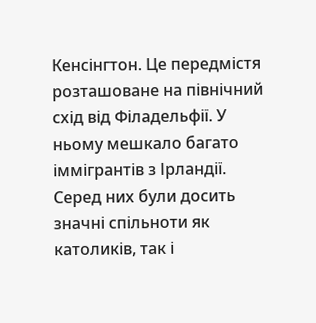Кенсінгтон. Це передмістя розташоване на північний схід від Філадельфії. У ньому мешкало багато іммігрантів з Ірландії. Серед них були досить значні спільноти як католиків, так і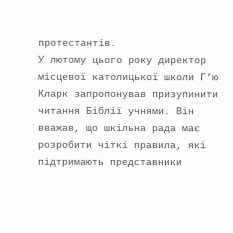протестантів.
У лютому цього року директор місцевої католицької школи Г’ю Кларк запропонував призупинити читання Біблії учнями. Він вважав, що шкільна рада має розробити чіткі правила, які підтримають представники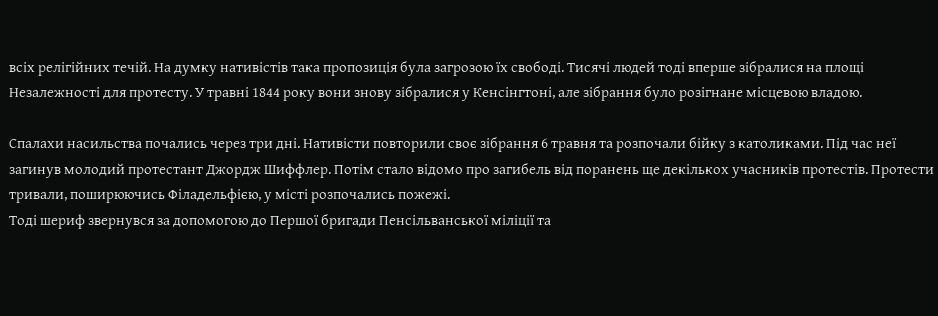всіх релігійних течій. На думку нативістів така пропозиція була загрозою їх свободі. Тисячі людей тоді вперше зібралися на площі Незалежності для протесту. У травні 1844 року вони знову зібралися у Кенсінгтоні, але зібрання було розігнане місцевою владою.

Спалахи насильства почались через три дні. Нативісти повторили своє зібрання 6 травня та розпочали бійку з католиками. Під час неї загинув молодий протестант Джордж Шиффлер. Потім стало відомо про загибель від поранень ще декількох учасників протестів. Протести тривали, поширюючись Філадельфією, у місті розпочались пожежі.
Тоді шериф звернувся за допомогою до Першої бригади Пенсільванської міліції та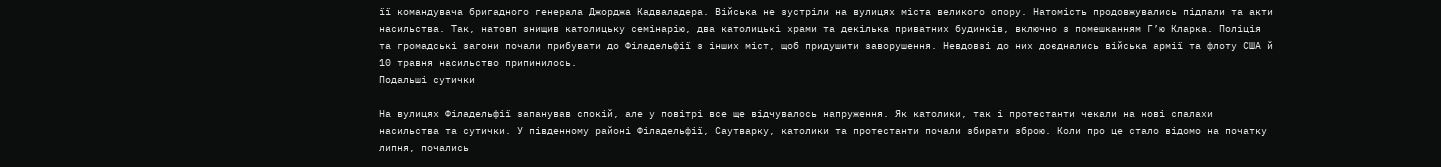її командувача бригадного генерала Джорджа Кадваладера. Війська не зустріли на вулицях міста великого опору. Натомість продовжувались підпали та акти насильства. Так, натовп знищив католицьку семінарію, два католицькі храми та декілька приватних будинків, включно з помешканням Г’ю Кларка. Поліція та громадські загони почали прибувати до Філадельфії з інших міст, щоб придушити заворушення. Невдовзі до них доєднались війська армії та флоту США й 10 травня насильство припинилось.
Подальші сутички

На вулицях Філадельфії запанував спокій, але у повітрі все ще відчувалось напруження. Як католики, так і протестанти чекали на нові спалахи насильства та сутички. У південному районі Філадельфії, Саутварку, католики та протестанти почали збирати зброю. Коли про це стало відомо на початку липня, почались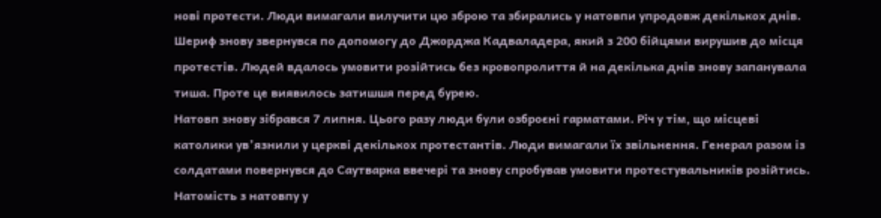нові протести. Люди вимагали вилучити цю зброю та збирались у натовпи упродовж декількох днів.
Шериф знову звернувся по допомогу до Джорджа Кадваладера, який з 200 бійцями вирушив до місця протестів. Людей вдалось умовити розійтись без кровопролиття й на декілька днів знову запанувала тиша. Проте це виявилось затишшя перед бурею.
Натовп знову зібрався 7 липня. Цього разу люди були озброєні гарматами. Річ у тім, що місцеві католики ув’язнили у церкві декількох протестантів. Люди вимагали їх звільнення. Генерал разом із солдатами повернувся до Саутварка ввечері та знову спробував умовити протестувальників розійтись. Натомість з натовпу у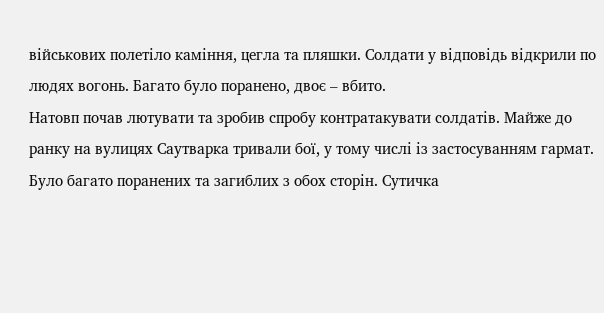військових полетіло каміння, цегла та пляшки. Солдати у відповідь відкрили по людях вогонь. Багато було поранено, двоє – вбито.
Натовп почав лютувати та зробив спробу контратакувати солдатів. Майже до ранку на вулицях Саутварка тривали бої, у тому числі із застосуванням гармат. Було багато поранених та загиблих з обох сторін. Сутичка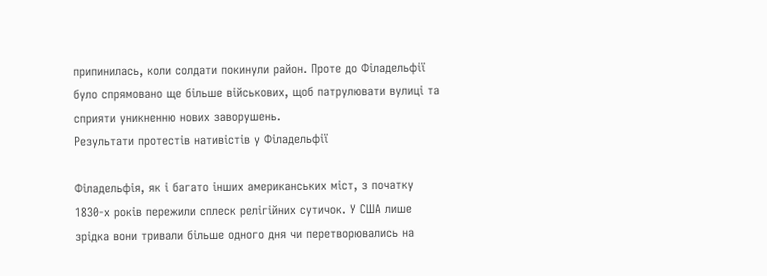припинилась, коли солдати покинули район. Проте до Філадельфії було спрямовано ще більше військових, щоб патрулювати вулиці та сприяти уникненню нових заворушень.
Результати протестів нативістів у Філадельфії

Філадельфія, як і багато інших американських міст, з початку 1830-х років пережили сплеск релігійних сутичок. У США лише зрідка вони тривали більше одного дня чи перетворювались на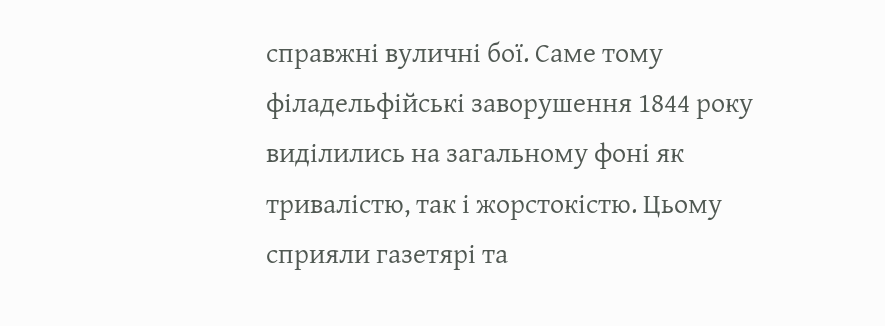справжні вуличні бої. Саме тому філадельфійські заворушення 1844 року виділились на загальному фоні як тривалістю, так і жорстокістю. Цьому сприяли газетярі та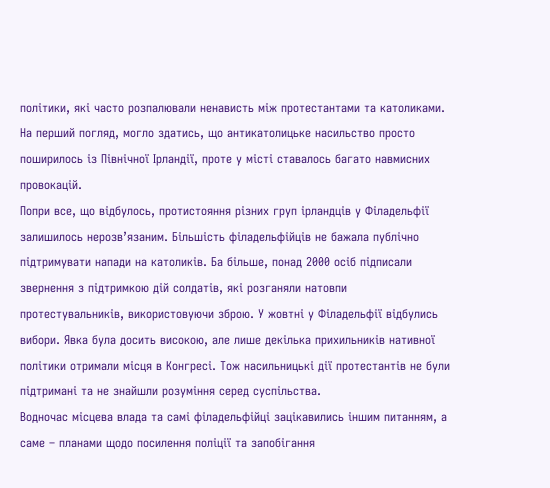політики, які часто розпалювали ненависть між протестантами та католиками. На перший погляд, могло здатись, що антикатолицьке насильство просто поширилось із Північної Ірландії, проте у місті ставалось багато навмисних провокацій.
Попри все, що відбулось, протистояння різних груп ірландців у Філадельфії залишилось нерозв’язаним. Більшість філадельфійців не бажала публічно підтримувати напади на католиків. Ба більше, понад 2000 осіб підписали звернення з підтримкою дій солдатів, які розганяли натовпи протестувальників, використовуючи зброю. У жовтні у Філадельфії відбулись вибори. Явка була досить високою, але лише декілька прихильників нативної політики отримали місця в Конгресі. Тож насильницькі дії протестантів не були підтримані та не знайшли розуміння серед суспільства.
Водночас місцева влада та самі філадельфійці зацікавились іншим питанням, а саме – планами щодо посилення поліції та запобігання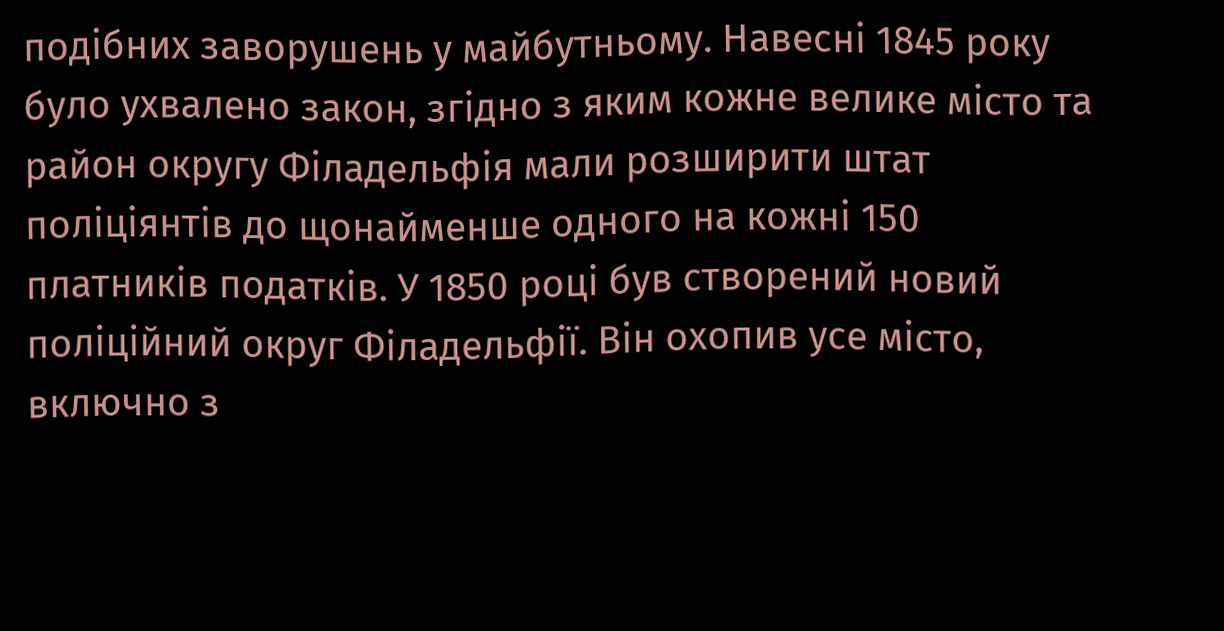подібних заворушень у майбутньому. Навесні 1845 року було ухвалено закон, згідно з яким кожне велике місто та район округу Філадельфія мали розширити штат поліціянтів до щонайменше одного на кожні 150 платників податків. У 1850 році був створений новий поліційний округ Філадельфії. Він охопив усе місто, включно з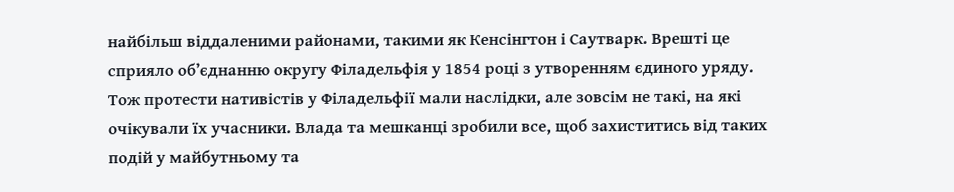найбільш віддаленими районами, такими як Кенсінгтон і Саутварк. Врешті це сприяло об’єднанню округу Філадельфія у 1854 році з утворенням єдиного уряду.
Тож протести нативістів у Філадельфії мали наслідки, але зовсім не такі, на які очікували їх учасники. Влада та мешканці зробили все, щоб захиститись від таких подій у майбутньому та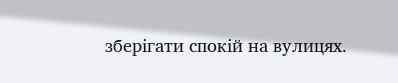зберігати спокій на вулицях.